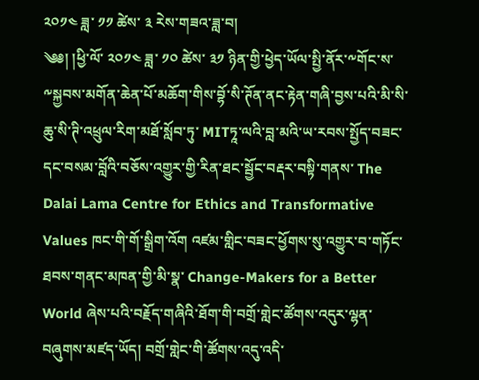༢༠༡༤ ཟླ་ ༡༡ ཚེས་ ༣ རེས་གཟའ་ཟླ་བ།
༄༅། །ཕྱི་ལོ་ ༢༠༡༤ ཟླ་ ༡༠ ཚེས་ ༣༡ ཉིན་གྱི་ཕྱེད་ཡོལ་སྤྱི་ནོར་༸གོང་ས་༸སྐྱབས་མགོན་ཆེན་པོ་མཆོག་གིས་བྷོ་སི་ཊོན་ནང་རྟེན་གཞི་བྱས་པའི་མི་སི་ཆུ་སི་ཊི་འཕྲུལ་རིག་མཐོ་སློབ་ཏུ་ MITཏཱ་ལའི་བླ་མའི་ཡ་རབས་སྤྱོད་བཟང་དང་བསམ་བློའི་བཅོས་འགྱུར་གྱི་རིན་ཐང་སྦྱོང་བརྡར་བསྟི་གནས་ The Dalai Lama Centre for Ethics and Transformative Values ཁང་གི་གོ་སྒྲིག་འོག འཛམ་གླིང་བཟང་ཕྱོགས་སུ་འགྱུར་བ་གཏོང་ཐབས་གནང་མཁན་གྱི་མི་སྣ་ Change-Makers for a Better World ཞེས་པའི་བརྗོད་གཞིའི་ཐོག་གི་བགྲོ་གླེང་ཚོགས་འདུར་ལྷན་བཞུགས་མཛད་ཡོད། བགྲོ་གླེང་གི་ཚོགས་འདུ་འདི་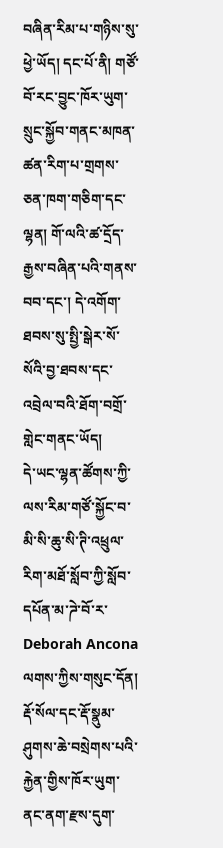བཞིན་རིམ་པ་གཉིས་སུ་ཕྱེ་ཡོད། དང་པོ་ནི། གཙོ་བོ་རང་བྱུང་ཁོར་ཡུག་སྲུང་སྐྱོབ་གནང་མཁན་ཚན་རིག་པ་གྲགས་ཅན་ཁག་གཅིག་དང་ལྷན། གོ་ལའི་ཚ་དྲོད་རྒྱས་བཞིན་པའི་གནས་བབ་དང་། དེ་འགོག་ཐབས་སུ་སྤྱི་སྒེར་སོ་སོའི་བྱ་ཐབས་དང་འབྲེལ་བའི་ཐོག་བགྲོ་གླེང་གནང་ཡོད།
དེ་ཡང་ལྷན་ཚོགས་ཀྱི་ལས་རིམ་གཙོ་སྐྱོང་བ་མི་སི་ཆུ་སི་ཊི་འཕྲུལ་རིག་མཐོ་སློབ་ཀྱི་སློབ་དཔོན་མ་ཌེ་བོ་ར་ Deborah Ancona ལགས་ཀྱིས་གསུང་དོན། རྡོ་སོལ་དང་རྡོ་སྣུམ་ཤུགས་ཆེ་བསྲེགས་པའི་རྐྱེན་གྱིས་ཁོར་ཡུག་ནང་ནག་རྫས་དུག་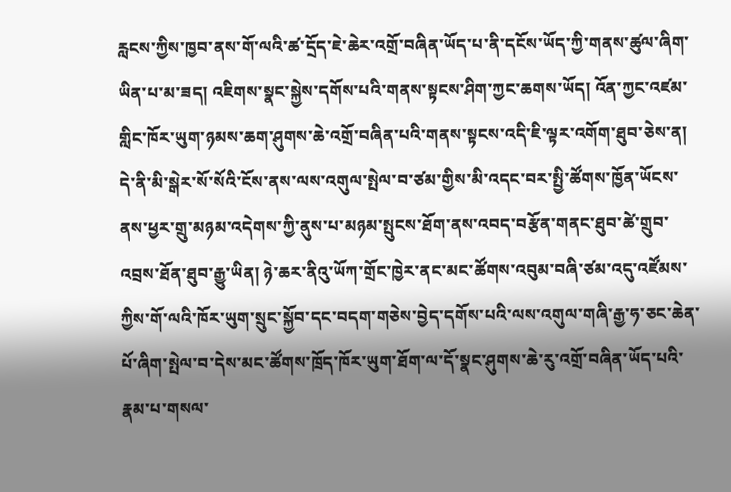རླངས་ཀྱིས་ཁྱབ་ནས་གོ་ལའི་ཚ་དྲོད་ཇེ་ཆེར་འགྲོ་བཞིན་ཡོད་པ་ནི་དངོས་ཡོད་ཀྱི་གནས་ཚུལ་ཞིག་ཡིན་པ་མ་ཟད། འཇིགས་སྣང་སྐྱེས་དགོས་པའི་གནས་སྟངས་ཤིག་ཀྱང་ཆགས་ཡོད། འོན་ཀྱང་འཛམ་གླིང་ཁོར་ཡུག་ཉམས་ཆག་ཤུགས་ཆེ་འགྲོ་བཞིན་པའི་གནས་སྟངས་འདི་ཇི་ལྟར་འགོག་ཐུབ་ཅེས་ན། དེ་ནི་མི་སྒེར་སོ་སོའི་ངོས་ནས་ལས་འགུལ་སྤེལ་བ་ཙམ་གྱིས་མི་འདང་བར་སྤྱི་ཚོགས་ཁྱོན་ཡོངས་ནས་ཕྱར་གྲུ་མཉམ་འདེགས་ཀྱི་ནུས་པ་མཉམ་སྤུངས་ཐོག་ནས་འབད་བརྩོན་གནང་ཐུབ་ཚེ་གྲུབ་འབྲས་ཐོན་ཐུབ་རྒྱུ་ཡིན། ཉེ་ཆར་ནིའུ་ཡོཀ་གྲོང་ཁྱེར་ནང་མང་ཚོགས་འབུམ་བཞི་ཙམ་འདུ་འཛོམས་ཀྱིས་གོ་ལའི་ཁོར་ཡུག་སྲུང་སྐྱོབ་དང་བདག་གཅེས་བྱེད་དགོས་པའི་ལས་འགུལ་གཞི་རྒྱ་ཧ་ཅང་ཆེན་པོ་ཞིག་སྤེལ་བ་དེས་མང་ཚོགས་ཁྲོད་ཁོར་ཡུག་ཐོག་ལ་དོ་སྣང་ཤུགས་ཆེ་རུ་འགྲོ་བཞིན་ཡོད་པའི་རྣམ་པ་གསལ་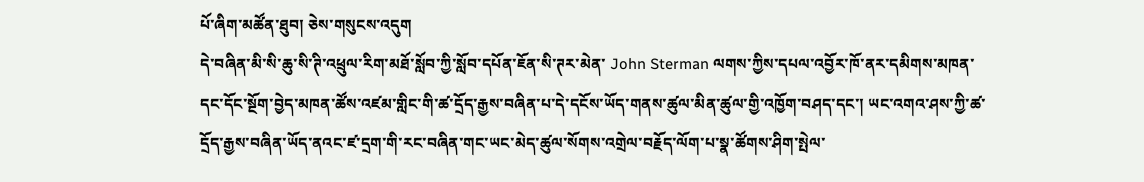པོ་ཞིག་མཚོན་ཐུབ། ཅེས་གསུངས་འདུག
དེ་བཞིན་མི་སི་ཆུ་སི་ཊི་འཕྲུལ་རིག་མཐོ་སློབ་ཀྱི་སློབ་དཔོན་ཇོན་སི་ཊར་མེན་ John Sterman ལགས་ཀྱིས་དཔལ་འབྱོར་ཁོ་ནར་དམིགས་མཁན་དང་དོང་སྔོག་བྱེད་མཁན་ཚོས་འཛམ་གླིང་གི་ཚ་དྲོད་རྒྱས་བཞིན་པ་དེ་དངོས་ཡོད་གནས་ཚུལ་མིན་ཚུལ་གྱི་འཁྱོག་བཤད་དང་། ཡང་འགའ་ཤས་ཀྱི་ཚ་དྲོད་རྒྱས་བཞིན་ཡོད་ནའང་ཛ་དྲག་གི་རང་བཞིན་གང་ཡང་མེད་ཚུལ་སོགས་འགྲེལ་བརྗོད་ལོག་པ་སྣ་ཚོགས་ཤིག་སྤེལ་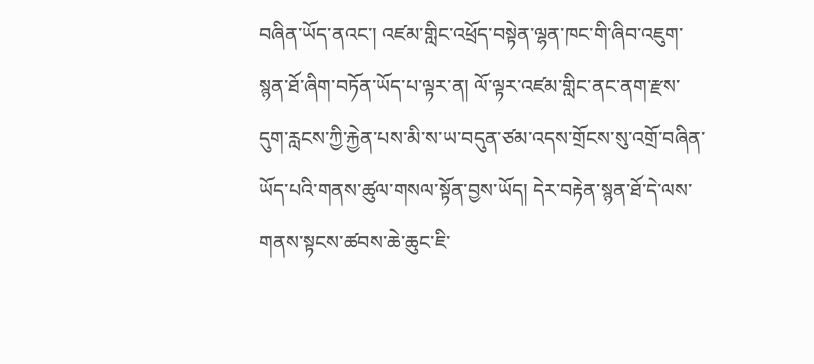བཞིན་ཡོད་ནའང་། འཛམ་གླིང་འཕྲོད་བསྟེན་ལྷན་ཁང་གི་ཞིབ་འཇུག་སྙན་ཐོ་ཞིག་བཏོན་ཡོད་པ་ལྟར་ན། ལོ་ལྟར་འཛམ་གླིང་ནང་ནག་རྫས་དུག་རླངས་ཀྱི་རྐྱེན་པས་མི་ས་ཡ་བདུན་ཙམ་འདས་གྲོངས་སུ་འགྲོ་བཞིན་ཡོད་པའི་གནས་ཚུལ་གསལ་སྟོན་བྱས་ཡོད། དེར་བརྟེན་སྙན་ཐོ་དེ་ལས་གནས་སྟངས་ཚབས་ཆེ་ཆུང་ཇི་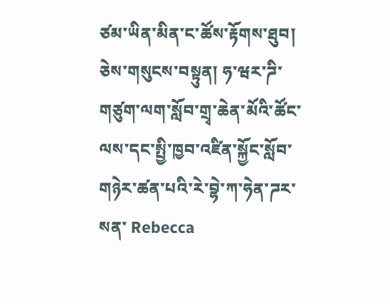ཙམ་ཡིན་མིན་ང་ཚོས་རྟོགས་ཐུབ། ཅེས་གསུངས་བསྟུན། ཧ་ཝར་ཌི་གཙུག་ལག་སློབ་གྲྭ་ཆེན་མོའི་ཚོང་ལས་དང་སྤྱི་ཁྱབ་འཛིན་སྐྱོང་སློབ་གཉེར་ཚན་པའི་རེ་བྷེ་ཀ་ཧེན་ཌར་སན་ Rebecca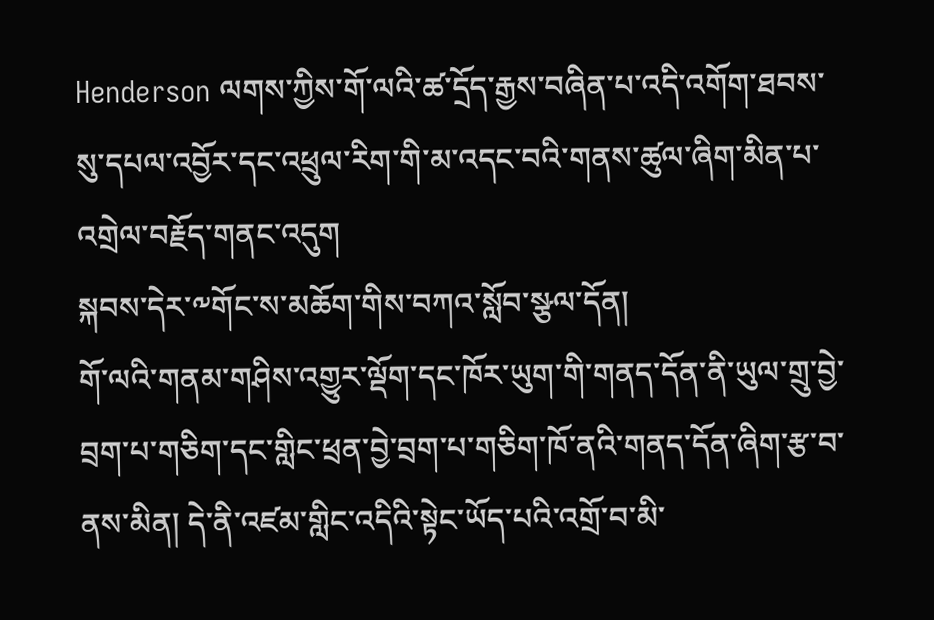Henderson ལགས་ཀྱིས་གོ་ལའི་ཚ་དྲོད་རྒྱས་བཞིན་པ་འདི་འགོག་ཐབས་སུ་དཔལ་འབྱོར་དང་འཕྲུལ་རིག་གི་མ་འདང་བའི་གནས་ཚུལ་ཞིག་མིན་པ་འགྲེལ་བརྗོད་གནང་འདུག
སྐབས་དེར་༸གོང་ས་མཆོག་གིས་བཀའ་སློབ་སྩལ་དོན།
གོ་ལའི་གནམ་གཤིས་འགྱུར་ལྡོག་དང་ཁོར་ཡུག་གི་གནད་དོན་ནི་ཡུལ་གྲུ་བྱེ་བྲག་པ་གཅིག་དང་གླིང་ཕྲན་བྱེ་བྲག་པ་གཅིག་ཁོ་ནའི་གནད་དོན་ཞིག་རྩ་བ་ནས་མིན། དེ་ནི་འཛམ་གླིང་འདིའི་སྟེང་ཡོད་པའི་འགྲོ་བ་མི་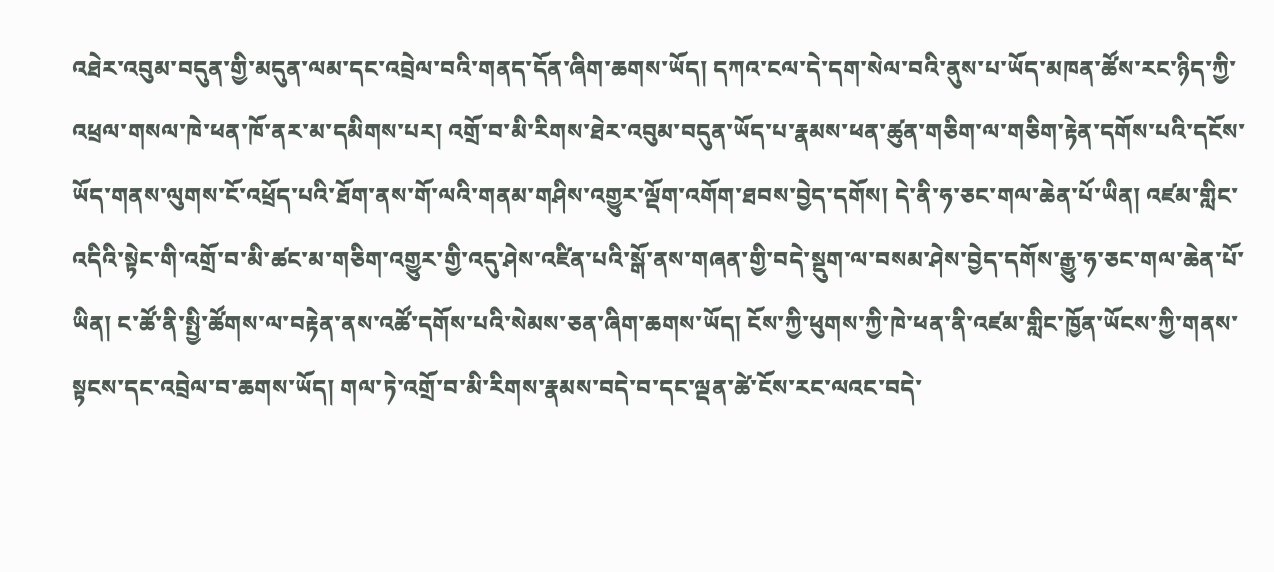འཐེར་འབུམ་བདུན་གྱི་མདུན་ལམ་དང་འབྲེལ་བའི་གནད་དོན་ཞིག་ཆགས་ཡོད། དཀའ་ངལ་དེ་དག་སེལ་བའི་ནུས་པ་ཡོད་མཁན་ཚོས་རང་ཉིད་ཀྱི་འཕྲལ་གསལ་ཁེ་ཕན་ཁོ་ནར་མ་དམིགས་པར། འགྲོ་བ་མི་རིགས་ཐེར་འབུམ་བདུན་ཡོད་པ་རྣམས་ཕན་ཚུན་གཅིག་ལ་གཅིག་རྟེན་དགོས་པའི་དངོས་ཡོད་གནས་ལུགས་ངོ་འཕྲོད་པའི་ཐོག་ནས་གོ་ལའི་གནམ་གཤིས་འགྱུར་ལྡོག་འགོག་ཐབས་བྱེད་དགོས། དེ་ནི་ཧ་ཅང་གལ་ཆེན་པོ་ཡིན། འཛམ་གླིང་འདིའི་སྟེང་གི་འགྲོ་བ་མི་ཚང་མ་གཅིག་འགྱུར་གྱི་འདུ་ཤེས་འཛིན་པའི་སྒོ་ནས་གཞན་གྱི་བདེ་སྡུག་ལ་བསམ་ཤེས་བྱེད་དགོས་རྒྱུ་ཧ་ཅང་གལ་ཆེན་པོ་ཡིན། ང་ཚོ་ནི་སྤྱི་ཚོགས་ལ་བརྟེན་ནས་འཚོ་དགོས་པའི་སེམས་ཅན་ཞིག་ཆགས་ཡོད། ངོས་ཀྱི་ཕུགས་ཀྱི་ཁེ་ཕན་ནི་འཛམ་གླིང་ཁྱོན་ཡོངས་ཀྱི་གནས་སྟངས་དང་འབྲེལ་བ་ཆགས་ཡོད། གལ་ཏེ་འགྲོ་བ་མི་རིགས་རྣམས་བདེ་བ་དང་ལྡན་ཚེ་ངོས་རང་ལའང་བདེ་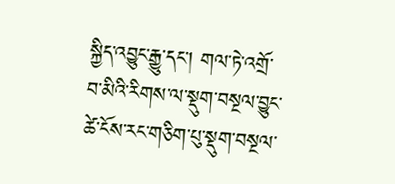སྐྱིད་འབྱུང་རྒྱུ་དང་། གལ་ཏེ་འགྲོ་བ་མིའི་རིགས་ལ་སྡུག་བསྔལ་བྱུང་ཚེ་ངོས་རང་གཅིག་པུ་སྡུག་བསྔལ་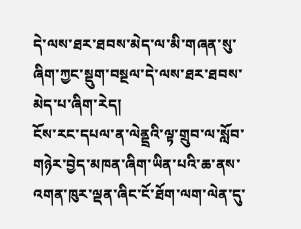དེ་ལས་ཐར་ཐབས་མེད་ལ་མི་གཞན་སུ་ཞིག་ཀྱང་སྡུག་བསྔལ་དེ་ལས་ཐར་ཐབས་མེད་པ་ཞིག་རེད།
ངོས་རང་དཔལ་ན་ལེནྡྲའི་ལྟ་གྲུབ་ལ་སློབ་གཉེར་བྱེད་མཁན་ཞིག་ཡིན་པའི་ཆ་ནས་འགན་ཁུར་ལྡན་ཞིང་ངོ་ཐོག་ལག་ལེན་དུ་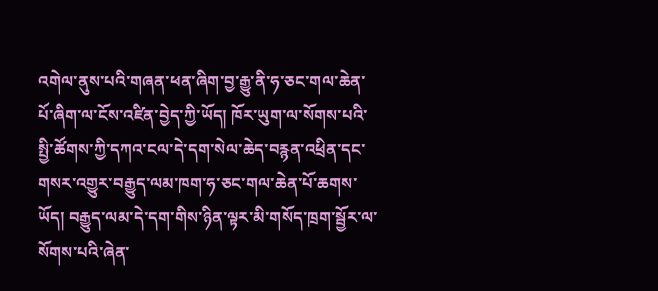འགེལ་ནུས་པའི་གཞན་ཕན་ཞིག་བྱ་རྒྱུ་ནི་ཧ་ཅང་གལ་ཆེན་པོ་ཞིག་ལ་ངོས་འཛིན་བྱེད་ཀྱི་ཡོད། ཁོར་ཡུག་ལ་སོགས་པའི་སྤྱི་ཚོགས་ཀྱི་དཀའ་ངལ་དེ་དག་སེལ་ཆེད་བརྙན་འཕྲིན་དང་གསར་འགྱུར་བརྒྱུད་ལམ་ཁག་ཧ་ཅང་གལ་ཆེན་པོ་ཆགས་ཡོད། བརྒྱུད་ལམ་དེ་དག་གིས་ཉིན་ལྟར་མི་གསོད་ཁྲག་སྦྱོར་ལ་སོགས་པའི་ཞེན་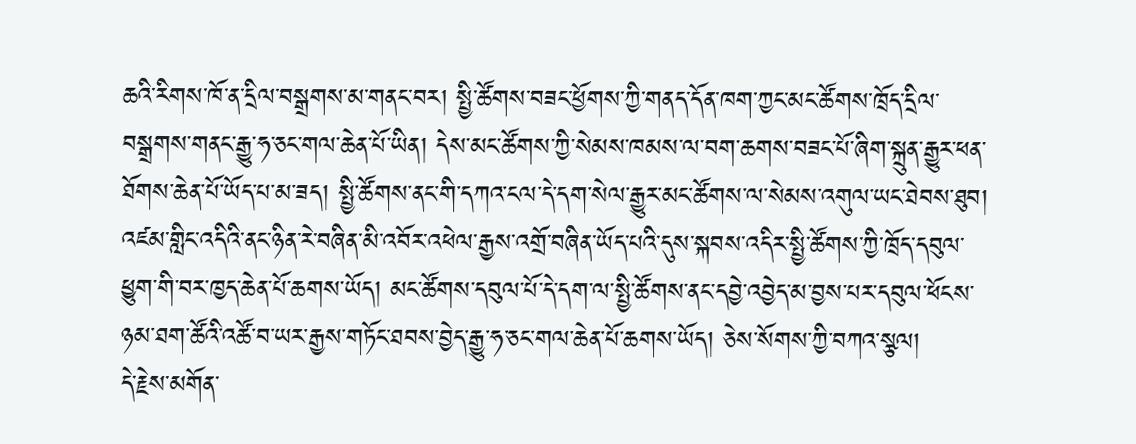ཆའི་རིགས་ཁོ་ན་དྲིལ་བསྒྲགས་མ་གནང་བར། སྤྱི་ཚོགས་བཟང་ཕྱོགས་ཀྱི་གནད་དོན་ཁག་ཀྱང་མང་ཚོགས་ཁྲོད་དྲིལ་བསྒྲགས་གནང་རྒྱུ་ཧ་ཅང་གལ་ཆེན་པོ་ཡིན། དེས་མང་ཚོགས་ཀྱི་སེམས་ཁམས་ལ་བག་ཆགས་བཟང་པོ་ཞིག་སྐྲུན་རྒྱུར་ཕན་ཐོགས་ཆེན་པོ་ཡོད་པ་མ་ཟད། སྤྱི་ཚོགས་ནང་གི་དཀའ་ངལ་དེ་དག་སེལ་རྒྱུར་མང་ཚོགས་ལ་སེམས་འགུལ་ཡང་ཐེབས་ཐུབ། འཛམ་གླིང་འདིའི་ནང་ཉིན་རེ་བཞིན་མི་འབོར་འཕེལ་རྒྱས་འགྲོ་བཞིན་ཡོད་པའི་དུས་སྐབས་འདིར་སྤྱི་ཚོགས་ཀྱི་ཁྲོད་དབུལ་ཕྱུག་གི་བར་ཁྱད་ཆེན་པོ་ཆགས་ཡོད། མང་ཚོགས་དབུལ་པོ་དེ་དག་ལ་སྤྱི་ཚོགས་ནང་དབྱེ་འབྱེད་མ་བྱས་པར་དབུལ་ཕོངས་ཉམ་ཐག་ཚོའི་འཚོ་བ་ཡར་རྒྱས་གཏོང་ཐབས་བྱེད་རྒྱུ་ཧ་ཅང་གལ་ཆེན་པོ་ཆགས་ཡོད། ཅེས་སོགས་ཀྱི་བཀའ་སྩལ།
དེ་རྗེས་མགོན་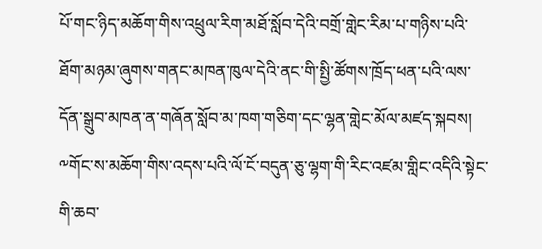པོ་གང་ཉིད་མཆོག་གིས་འཕྲུལ་རིག་མཐོ་སློབ་དེའི་བགྲོ་གླེང་རིམ་པ་གཉིས་པའི་ཐོག་མཉམ་ཞུགས་གནང་མཁན་ཁུལ་དེའི་ནང་གི་སྤྱི་ཚོགས་ཁྲོད་ཕན་པའི་ལས་དོན་སྒྲུབ་མཁན་ན་གཞོན་སློབ་མ་ཁག་གཅིག་དང་ལྷན་གླེང་མོལ་མཛད་སྐབས། ༸གོང་ས་མཆོག་གིས་འདས་པའི་ལོ་ངོ་བདུན་ཅུ་ལྷག་གི་རིང་འཛམ་གླིང་འདིའི་སྟེང་གི་ཆབ་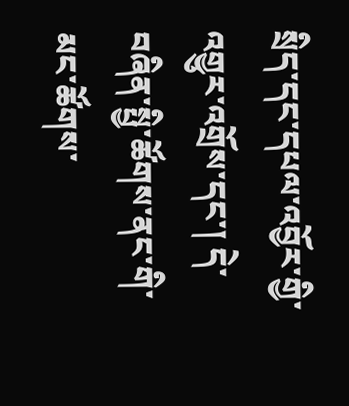སྲིད་དང་དཔལ་འབྱོར་གྱི་འགྱུར་འགྲོས་དང་། དེ་བཞིན་སྤྱི་ཚོགས་ནང་གི་མང་ཚོགས་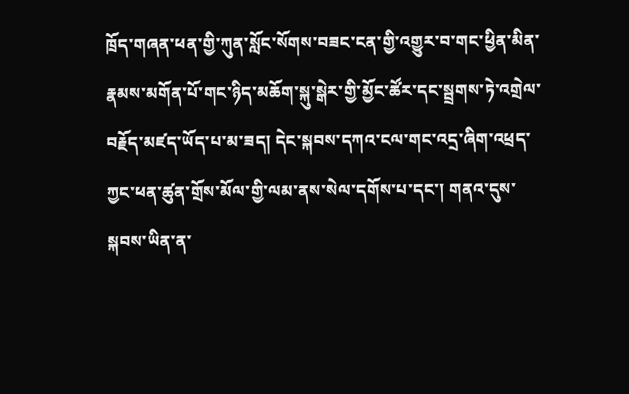ཁྲོད་གཞན་ཕན་གྱི་ཀུན་སློང་སོགས་བཟང་ངན་གྱི་འགྱུར་བ་གང་ཕྱིན་མིན་རྣམས་མགོན་པོ་གང་ཉིད་མཆོག་སྐུ་སྒེར་གྱི་མྱོང་ཚོར་དང་སྦྲགས་ཏེ་འགྲེལ་བརྗོད་མཛད་ཡོད་པ་མ་ཟད། དེང་སྐབས་དཀའ་ངལ་གང་འདྲ་ཞིག་འཕྲད་ཀྱང་ཕན་ཚུན་གྲོས་མོལ་གྱི་ལམ་ནས་སེལ་དགོས་པ་དང་། གནའ་དུས་སྐབས་ཡིན་ན་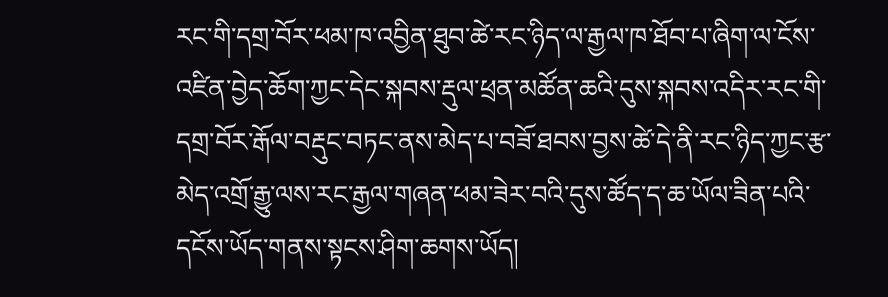རང་གི་དགྲ་བོར་ཕམ་ཁ་འབྱིན་ཐུབ་ཚེ་རང་ཉིད་ལ་རྒྱལ་ཁ་ཐོབ་པ་ཞིག་ལ་ངོས་འཛིན་བྱེད་ཆོག་ཀྱང་དེང་སྐབས་རྡུལ་ཕྲན་མཚོན་ཆའི་དུས་སྐབས་འདིར་རང་གི་དགྲ་བོར་རྒོལ་བརྡུང་བཏང་ནས་མེད་པ་བཟོ་ཐབས་བྱས་ཚེ་དེ་ནི་རང་ཉིད་ཀྱང་རྩ་མེད་འགྲོ་རྒྱུ་ལས་རང་རྒྱལ་གཞན་ཕམ་ཟེར་བའི་དུས་ཚོད་ད་ཆ་ཡོལ་ཟིན་པའི་དངོས་ཡོད་གནས་སྟངས་ཤིག་ཆགས་ཡོད།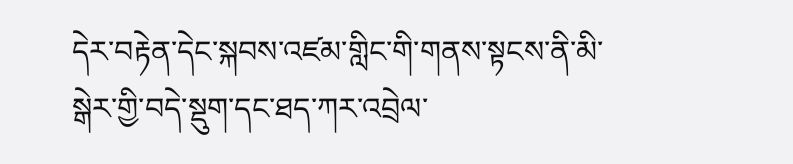དེར་བརྟེན་དེང་སྐབས་འཛམ་གླིང་གི་གནས་སྟངས་ནི་མི་སྒེར་གྱི་བདེ་སྡུག་དང་ཐད་ཀར་འབྲེལ་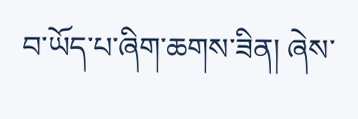བ་ཡོད་པ་ཞིག་ཆགས་ཟིན། ཞེས་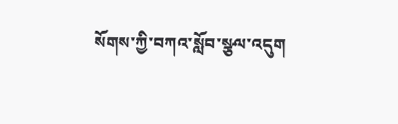སོགས་ཀྱི་བཀའ་སློབ་སྩལ་འདུག